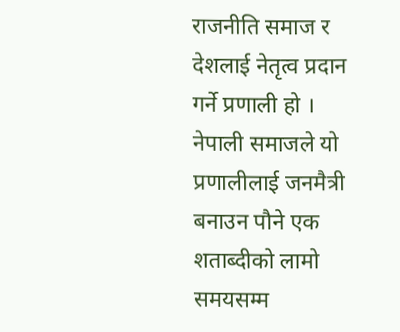राजनीति समाज र देशलाई नेतृत्व प्रदान गर्ने प्रणाली हो । नेपाली समाजले यो प्रणालीलाई जनमैत्री बनाउन पौने एक शताब्दीको लामो समयसम्म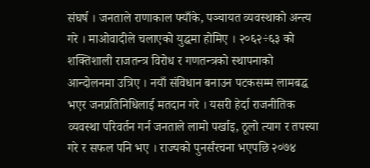संघर्ष । जनताले राणाकाल फ्याँके, पञ्चायत व्यवस्थाको अन्त्य गरे । माओवादीले चलाएको युद्घमा होमिए । २०६२÷६३ को शक्तिशाली राजतन्त्र विरोध र गणतन्त्रको स्थापनाको आन्दोलनमा उत्रिए । नयाँ संविधान बनाउन पटकसम्म लामबद्घ भएर जनप्रतिनिधिलाई मतदान गरे । यसरी हेर्दा राजनीतिक व्यवस्था परिवर्तन गर्न जनताले लामो पर्खाइ, ठूलो त्याग र तपस्या गरे र सफल पनि भए । राज्यको पुनर्संरचना भएपछि २०७४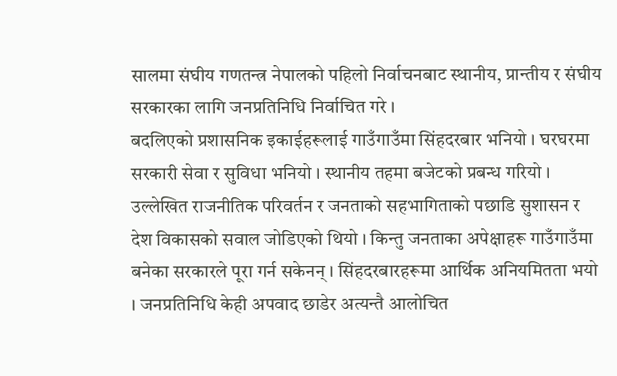सालमा संघीय गणतन्त्र नेपालको पहिलो निर्वाचनबाट स्थानीय, प्रान्तीय र संघीय सरकारका लागि जनप्रतिनिधि निर्वाचित गरे ।
बदलिएको प्रशासनिक इकाईहरूलाई गाउँगाउँमा सिंहदरबार भनियो । घरघरमा सरकारी सेवा र सुविधा भनियो । स्थानीय तहमा बजेटको प्रबन्ध गरियो । उल्लेखित राजनीतिक परिवर्तन र जनताको सहभागिताको पछाडि सुशासन र देश विकासको सवाल जोडिएको थियो । किन्तु जनताका अपेक्षाहरू गाउँगाउँमा बनेका सरकारले पूरा गर्न सकेनन् । सिंहदरबारहरूमा आर्थिक अनियमितता भयो । जनप्रतिनिधि केही अपवाद छाडेर अत्यन्तै आलोचित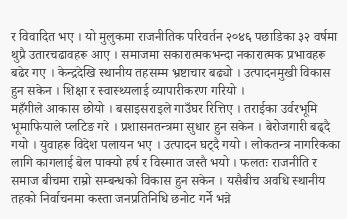र विवादित भए । यो मुलुकमा राजनीतिक परिवर्तन २०४६ पछाडिका ३२ वर्षमा थुप्रै उतारचढावहरू आए । समाजमा सकारात्मकभन्दा नकारात्मक प्रभावहरू बढेर गए । केन्द्रदेखि स्थानीय तहसम्म भ्रष्टाचार बढ्यो । उत्पादनमुखी विकास हुन सकेन । शिक्षा र स्वास्थ्यलाई व्यापारीकरण गरियो ।
महँगीले आकास छोयो । बसाइसराइले गाउँघर रित्तिए । तराईका उर्वरभूमि भूमाफियाले प्लटिङ गरे । प्रशासनतन्त्रमा सुधार हुन सकेन । बेरोजगारी बढ्दै गयो । युवाहरू विदेश पलायन भए । उत्पादन घट्दै गयो । लोकतन्त्र नागरिकका लागि कागलाई बेल पाक्यो हर्ष र विस्मात जस्तै भयो । फलतः राजनीति र समाज बीचमा राम्रो सम्बन्धको विकास हुन सकेन । यसैबीच अवधि स्थानीय तहको निर्वाचनमा कस्ता जनप्रतिनिधि छनोट गर्ने भन्ने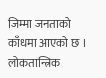जिम्मा जनताको काँधमा आएको छ । लोकतान्त्रिक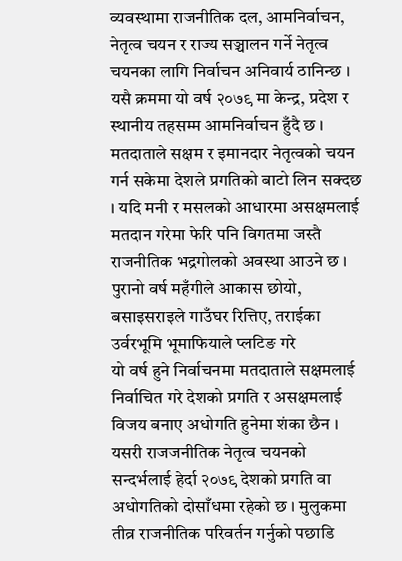व्यवस्थामा राजनीतिक दल, आमनिर्वाचन, नेतृत्व चयन र राज्य सञ्चालन गर्ने नेतृत्व चयनका लागि निर्वाचन अनिवार्य ठानिन्छ । यसै क्रममा यो वर्ष २०७९ मा केन्द्र, प्रदेश र स्थानीय तहसम्म आमनिर्वाचन हुँदै छ । मतदाताले सक्षम र इमानदार नेतृत्वको चयन गर्न सकेमा देशले प्रगतिको बाटो लिन सक्दछ । यदि मनी र मसलको आधारमा असक्षमलाई मतदान गरेमा फेरि पनि विगतमा जस्तै राजनीतिक भद्रगोलको अवस्था आउने छ ।
पुरानो वर्ष महँगीले आकास छोयो, बसाइसराइले गाउँघर रित्तिए, तराईका उर्वरभूमि भूमाफियाले प्लटिङ गरे
यो वर्ष हुने निर्वाचनमा मतदाताले सक्षमलाई निर्वाचित गरे देशको प्रगति र असक्षमलाई विजय बनाए अधोगति हुनेमा शंका छैन । यसरी राजजनीतिक नेतृत्व चयनको सन्दर्भलाई हेर्दा २०७९ देशको प्रगति वा अधोगतिको दोसाँधमा रहेको छ । मुलुकमा तीव्र राजनीतिक परिवर्तन गर्नुको पछाडि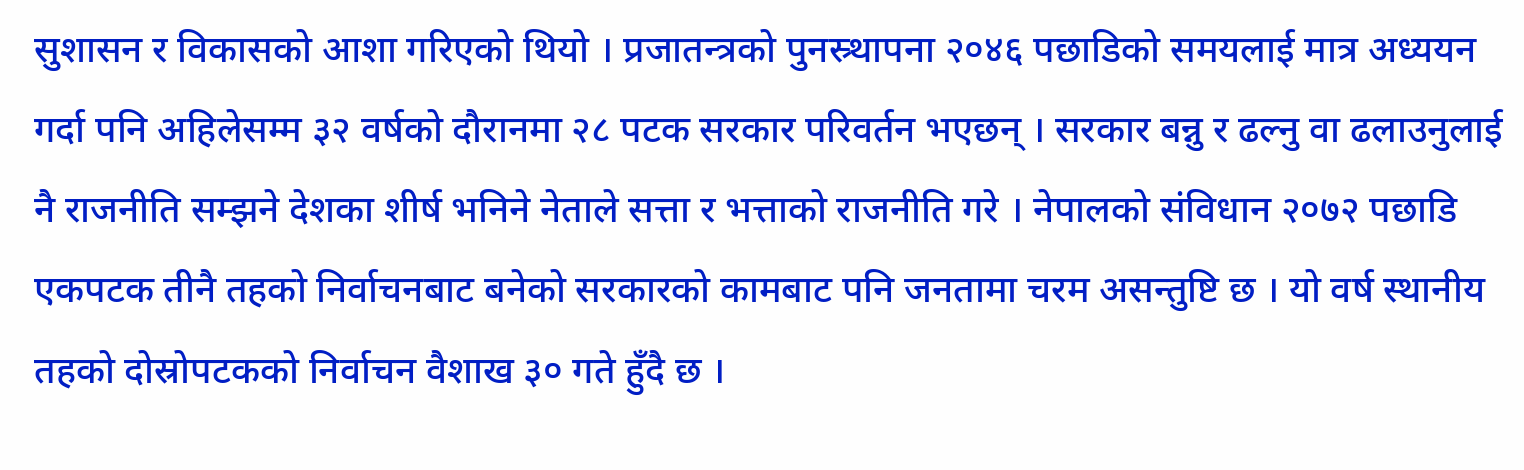सुशासन र विकासको आशा गरिएको थियो । प्रजातन्त्रको पुनस्र्थापना २०४६ पछाडिको समयलाई मात्र अध्ययन गर्दा पनि अहिलेसम्म ३२ वर्षको दौरानमा २८ पटक सरकार परिवर्तन भएछन् । सरकार बन्नु र ढल्नु वा ढलाउनुलाई नै राजनीति सम्झने देशका शीर्ष भनिने नेताले सत्ता र भत्ताको राजनीति गरे । नेपालको संविधान २०७२ पछाडि एकपटक तीनै तहको निर्वाचनबाट बनेको सरकारको कामबाट पनि जनतामा चरम असन्तुष्टि छ । यो वर्ष स्थानीय तहको दोस्रोपटकको निर्वाचन वैशाख ३० गते हुँदै छ ।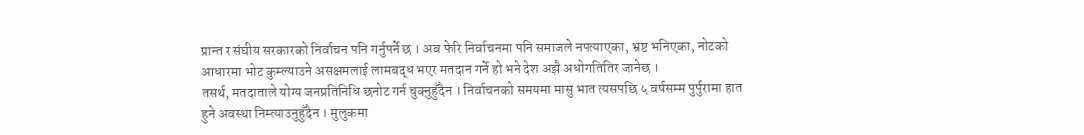प्रान्त र संघीय सरकारको निर्वाचन पनि गर्नुपर्ने छ । अब फेरि निर्वाचनमा पनि समाजले नपत्याएका, भ्रष्ट भनिएका, नोटको आधारमा भोट कुम्ल्याउने असक्षमलाई लामबद्ध भएर मतदान गर्ने हो भने देश अझै अधोगतितिर जानेछ ।
तसर्थ, मतदाताले योग्य जनप्रतिनिधि छनोट गर्न चुक्नुहुँदैन । निर्वाचनको समयमा मासु भात त्यसपछि ५ वर्षसम्म पुर्पुरामा हात हुने अवस्था निम्त्याउनुहुँदैन । मुलुकमा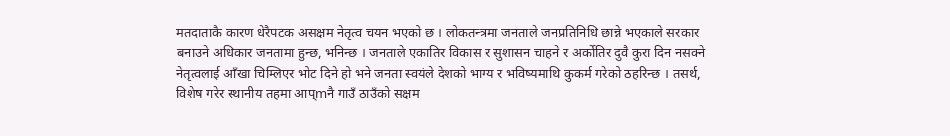मतदाताकै कारण धेरैपटक असक्षम नेतृत्व चयन भएको छ । लोकतन्त्रमा जनताले जनप्रतिनिधि छान्ने भएकाले सरकार बनाउने अधिकार जनतामा हुन्छ, भनिन्छ । जनताले एकातिर विकास र सुशासन चाहने र अर्कोतिर दुवै कुरा दिन नसक्ने नेतृत्वलाई आँखा चिम्लिएर भोट दिने हो भने जनता स्वयंले देशको भाग्य र भविष्यमाथि कुकर्म गरेको ठहरिन्छ । तसर्थ, विशेष गरेर स्थानीय तहमा आप्mनै गाउँ ठाउँको सक्षम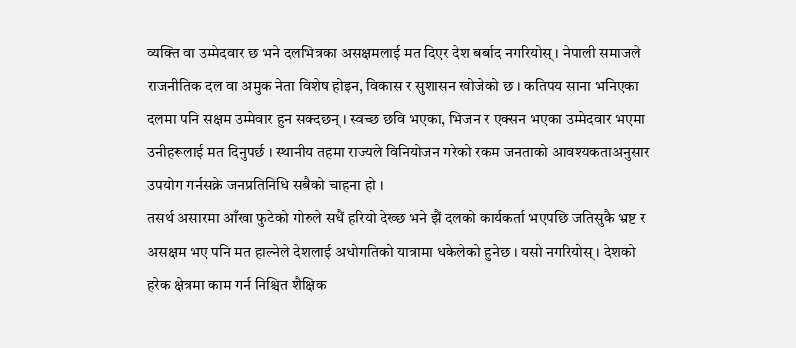व्यक्ति वा उम्मेदवार छ भने दलभित्रका असक्षमलाई मत दिएर देश बर्बाद नगरियोस् । नेपाली समाजले राजनीतिक दल वा अमुक नेता विशेष होइन, विकास र सुशासन खोजेको छ । कतिपय साना भनिएका दलमा पनि सक्षम उम्मेवार हुन सक्दछन् । स्वच्छ छवि भएका, भिजन र एक्सन भएका उम्मेदवार भएमा उनीहरूलाई मत दिनुपर्छ । स्थानीय तहमा राज्यले विनियोजन गरेको रकम जनताको आवश्यकताअनुसार उपयोग गर्नसक्ने जनप्रतिनिधि सबैको चाहना हो ।
तसर्थ असारमा आँखा फुटेको गोरुले सधैं हरियो देख्छ भने झैं दलको कार्यकर्ता भएपछि जतिसुकै भ्रष्ट र असक्षम भए पनि मत हाल्नेले देशलाई अधोगतिको यात्रामा धकेलेको हुनेछ । यसो नगरियोस् । देशको हरेक क्षेत्रमा काम गर्न निश्चित शैक्षिक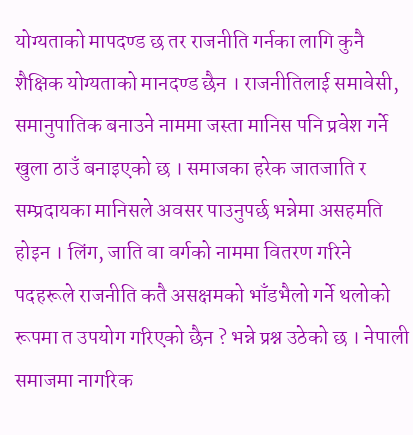योग्यताको मापदण्ड छ तर राजनीति गर्नका लागि कुनै शैक्षिक योग्यताको मानदण्ड छैन । राजनीतिलाई समावेसी, समानुपातिक बनाउने नाममा जस्ता मानिस पनि प्रवेश गर्ने खुला ठाउँ बनाइएको छ । समाजका हरेक जातजाति र सम्प्रदायका मानिसले अवसर पाउनुपर्छ भन्नेमा असहमति होइन । लिंग, जाति वा वर्गको नाममा वितरण गरिने पदहरूले राजनीति कतै असक्षमको भाँडभैलो गर्ने थलोको रूपमा त उपयोग गरिएको छैन ? भन्ने प्रश्न उठेको छ । नेपाली समाजमा नागरिक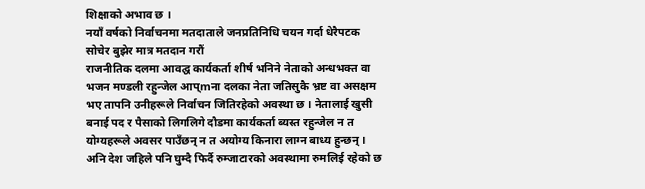शिक्षाको अभाव छ ।
नयाँ वर्षको निर्वाचनमा मतदाताले जनप्रतिनिधि चयन गर्दा धेरैपटक सोचेर बुझेर मात्र मतदान गरौं
राजनीतिक दलमा आवद्घ कार्यकर्ता शीर्ष भनिने नेताको अन्धभक्त वा भजन मण्डली रहुन्जेल आप्mना दलका नेता जतिसुकै भ्रष्ट वा असक्षम भए तापनि उनीहरूले निर्वाचन जितिरहेको अवस्था छ । नेतालाई खुसी बनाई पद र पैसाको लिगलिगे दौडमा कार्यकर्ता ब्यस्त रहुन्जेल न त योग्यहरूले अवसर पाउँछन् न त अयोग्य किनारा लाग्न बाध्य हुन्छन् । अनि देश जहिले पनि घुम्दै फिर्दै रुम्जाटारको अवस्थामा रुमलिई रहेको छ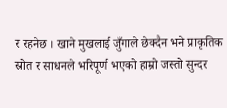र रहनेछ । खाने मुखलाई जुँगाले छेक्दैन भने प्राकृतिक स्रोत र साधनले भरिपूर्ण भएको हाम्रो जस्तो सुन्दर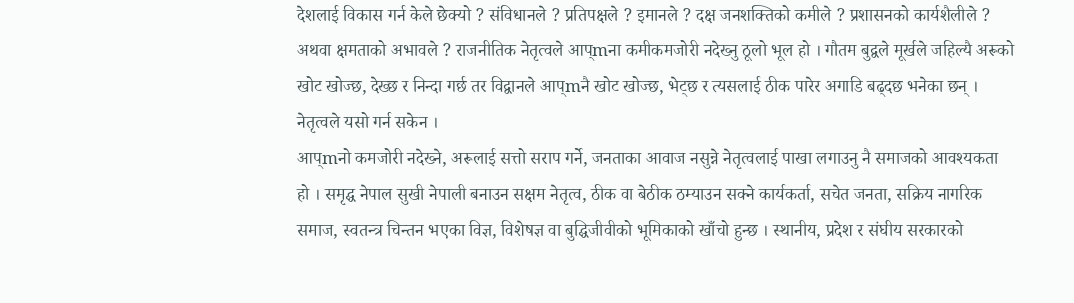देशलाई विकास गर्न केले छेक्यो ? संविधानले ? प्रतिपक्षले ? इमानले ? दक्ष जनशक्तिको कमीले ? प्रशासनको कार्यशैलीले ? अथवा क्षमताको अभावले ? राजनीतिक नेतृत्वले आप्mना कमीकमजोरी नदेख्नु ठूलो भूल हो । गौतम बुद्वले मूर्खले जहिल्यै अरूको खोट खोज्छ, देख्छ र निन्दा गर्छ तर विद्वानले आप्mनै खोट खोज्छ, भेट्छ र त्यसलाई ठीक पारेर अगाडि बढ्दछ भनेका छन् । नेतृत्वले यसो गर्न सकेन ।
आप्mनो कमजोरी नदेख्ने, अरूलाई सत्तो सराप गर्ने, जनताका आवाज नसुन्ने नेतृत्वलाई पाखा लगाउनु नै समाजको आवश्यकता हो । समृद्घ नेपाल सुखी नेपाली बनाउन सक्षम नेतृत्व, ठीक वा बेठीक ठम्याउन सक्ने कार्यकर्ता, सचेत जनता, सक्रिय नागरिक समाज, स्वतन्त्र चिन्तन भएका विज्ञ, विशेषज्ञ वा बुद्घिजीवीको भूमिकाको खाँचो हुन्छ । स्थानीय, प्रदेश र संघीय सरकारको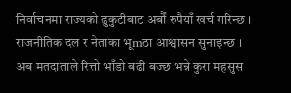निर्वाचनमा राज्यको ढुकुटीबाट अर्बौं रुपैयाँ खर्च गरिन्छ । राजनीतिक दल र नेताका भूmठा आश्वासन सुनाइन्छ । अब मतदाताले रित्तो भाँडो बढी बज्छ भन्ने कुरा महसुस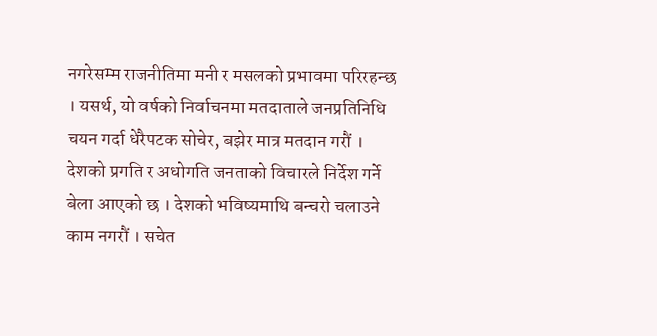नगरेसम्म राजनीतिमा मनी र मसलको प्रभावमा परिरहन्छ । यसर्थ, यो वर्षको निर्वाचनमा मतदाताले जनप्रतिनिधि चयन गर्दा धेरैपटक सोचेर, बझेर मात्र मतदान गरौं । देशको प्रगति र अधोगति जनताको विचारले निर्देश गर्ने बेला आएको छ । देशको भविष्यमाथि बन्चरो चलाउने काम नगरौं । सचेत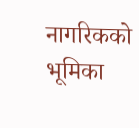नागरिकको भूमिका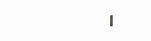।